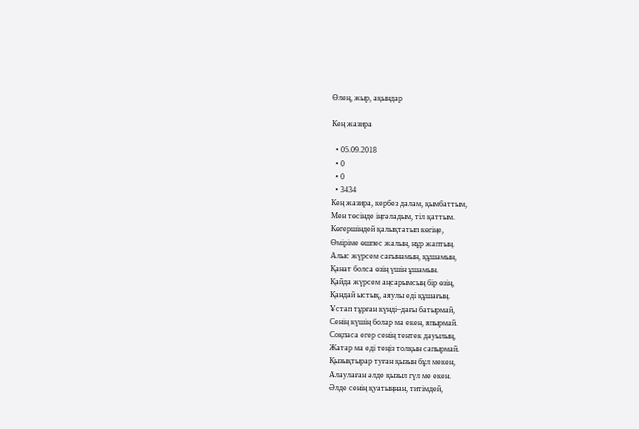Өлең, жыр, ақындар

Кең жазира

  • 05.09.2018
  • 0
  • 0
  • 3434
Кең жазира, кербез далам, қымбаттым,
Мен төсінде іңгәладым, тіл қаттым.
Көгершіндей қалықтатып көгіңе,
Өміріме өшпес жалын, нұр жаптың.
Алыс жүрсем сағынамын, құшамын,
Қанат болса өзің үшін ұшамын.
Қайда жүрсем аңсарымсың бір өзің,
Қандай ыстық, аяулы еді құшағың.
Ұстап тұрған күнді–дағы батырмай,
Сенің күшің болар ма екен, япырмай.
Соқпаса егер сенің тентек дауылың,
Жатар ма еді теңіз толқын сапырмай.
Қызықтырар туған қызын бұл мекен,
Алаулаған әлде қызыл гүл ме екен.
Әлде сенің қуатыңнан, титімдей,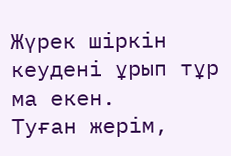Жүрек шіркін кеудені ұрып тұр ма екен.
Туған жерім,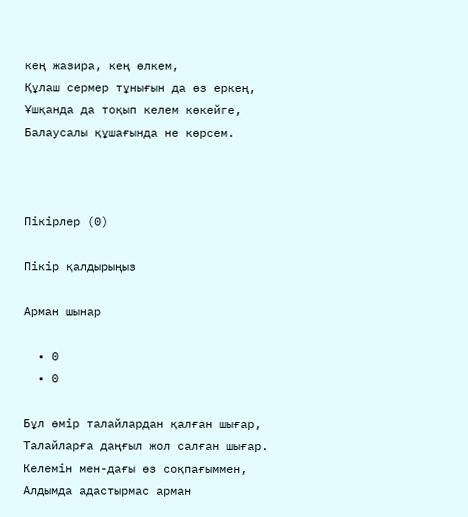кең жазира, кең өлкем,
Құлаш сермер тұнығын да өз еркең,
Ұшқанда да тоқып келем көкейге,
Балаусалы құшағында не көрсем.



Пікірлер (0)

Пікір қалдырыңыз

Арман шынар

  • 0
  • 0

Бұл өмір талайлардан қалған шығар,
Талайларға даңғыл жол салған шығар.
Келемін мен-дағы өз соқпағыммен,
Алдымда адастырмас арман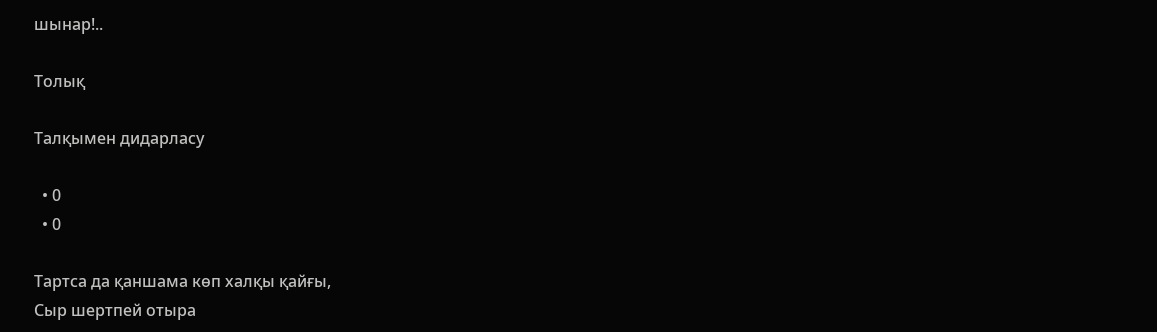шынар!..

Толық

Талқымен дидарласу

  • 0
  • 0

Тартса да қаншама көп халқы қайғы,
Сыр шертпей отыра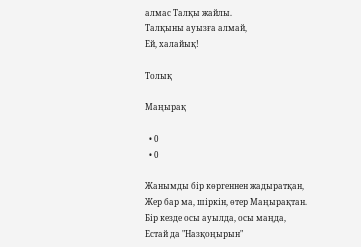алмас Талқы жайлы.
Талқыны ауызға алмай,
Ей, халайық!

Толық

Маңырақ

  • 0
  • 0

Жанымды бір көргеннен жадыратқан,
Жер бар ма, шіркін, өтер Маңырақтан.
Бір кезде осы ауылда, осы маңда,
Естай да "Назқоңырын"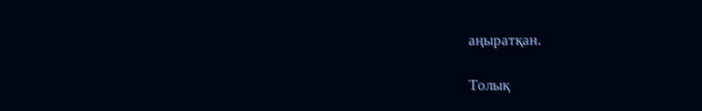аңыратқан.

Толық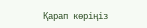Қарап көріңіз